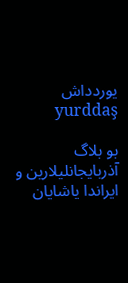یوردداش yurddaş

بو بلاگ آذربایجانلیلارین و ایراندا یاشایان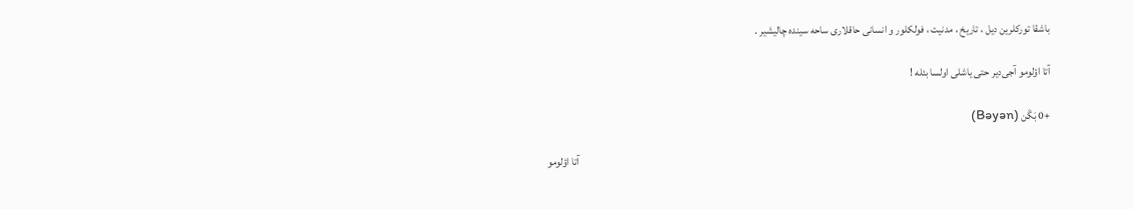باشقا تورکلرین دیل ، تاریخ ، مدنیت ، فولکلور و انسانی حاقلاری ساحه سینده چالیشیر .

آتا اؤلومو آجی‌دیر حتی یاشلی اولسا بئله !

+0 بَگَن (Bəyən)

                                                                                                                                                                                                                              آتا اؤلومو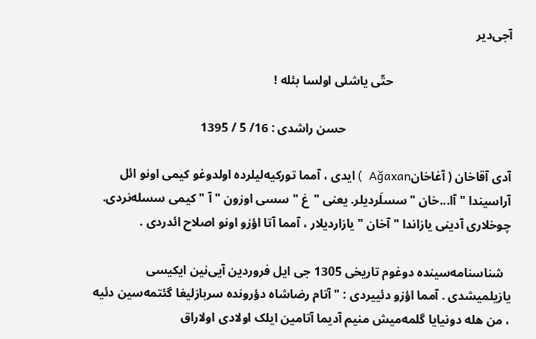آجی‌دیر

                                      حتّی یاشلی اولسا بئله !

                                                     حسن راشدی : 16/ 5 / 1395

آدی آقاخان ( آغاخانAğaxan  ) ایدی ، آمما تورکیه‌لیلرده اولدوغو کیمی اونو ائل آراسیندا " آا...خان " سسلَردیلر. یعنی "غ " سسی اوزون " آ " کیمی سسله‌نردی. چوخلاری آدینی یازاندا " آخان " یازاردیلار ، آمما آتا اؤزو اونو اصلاح ائدردی .

  شناسنامه‌سینده دوغوم تاریخی 1305 جی ایل فروردین آیی‌نین ایکیسی یازیلمیشدی . آمما اؤزو دئییردی : " آتام رضاشاه دؤرونده سربازلیغا گئتمه‌سین دئیه ، من هله دونیایا گلمه‌میش منیم آدیما آتامین ایلک اولادی اولاراق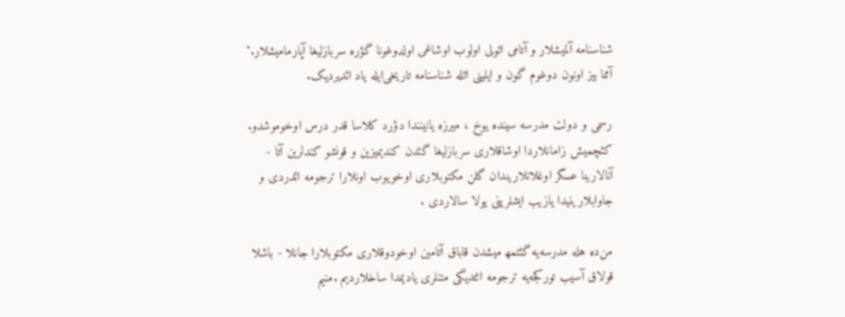شناسنامه آلمیشلار و آتامی ائولی اولوب اوشاغی اولدوغونا گؤره سربازلیغا آپارمامیشلار." آمما بیز اونون دوغوم گون و ایلینی ائله شناسنامه تاریخی‌ایله یاد ائدیردیک.

رسمی و دولت مدرسه سینده یوخ ، میرزه یانینندا دؤرد کلاسا قدر درس اوخوموشدو. کئچمیش زامانلاردا اوشاقلاری سربازلیغا گئدن کندیمیزین و قونشو کندلرین آتا - آنالارینا عسگر اوغلانلاریندان گلن مکتوبلاری اوخویوب اونلارا ترجومه ائدردی و جاوابلارینی‍دا یازیب ایشلرینی یولا سالاردی .

من‌ده هله مدرسه‌یه گئتمه‍‌ میشدن قاباق آتامین اوخودوقلاری مکتوبلارا جانلا - باشلا قولاق آسیب تورکجه‌یه ترجومه ائتدیگی متنلری یادیمدا ساخلاردیم .منیم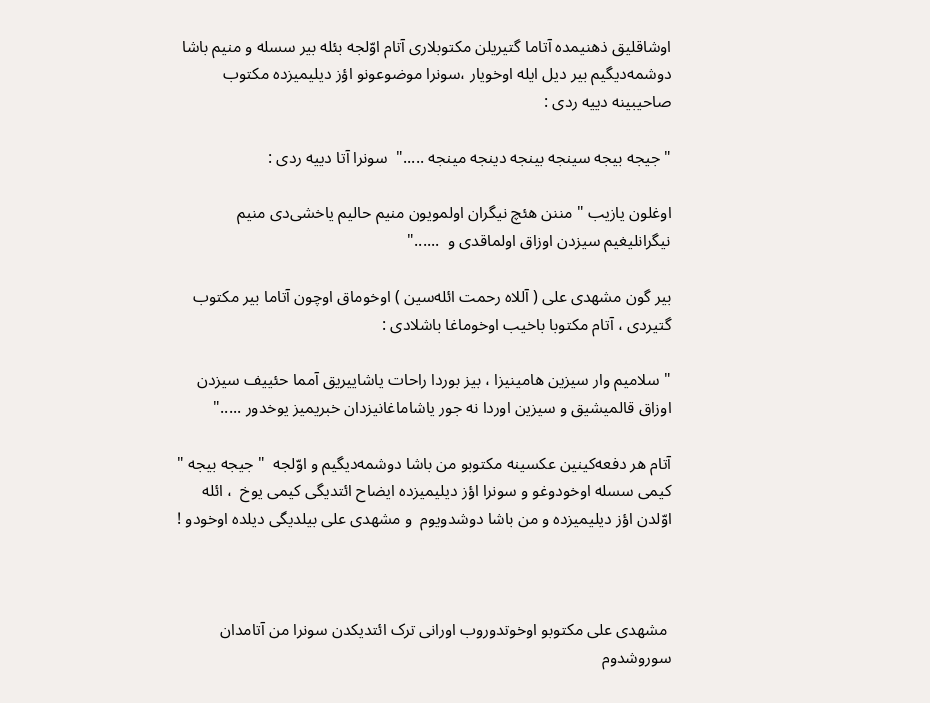اوشاقلیق ذهنیمده آتاما گتیریلن مکتوبلاری آتام اوّلجه بئله بیر سسله و منیم باشا دوشمه‌دیگیم بیر دیل ایله اوخویار ،سونرا موضوعونو اؤز دیلیمیزده مکتوب صاحیبینه دییه ردی :

" جیجه بیجه سینجه بینجه دینجه مینجه ....."  سونرا آتا دییه ردی :

اوغلون یازیب " مننن هئچ نیگران اولمویون منیم حالیم یاخشی‌دی منیم نیگرانلیغیم سیزدن اوزاق اولماقدی و  ......"

بیر گون مشهدی علی ( آللاه رحمت ائله‌سین ) اوخوماق اوچون آتاما بیر مکتوب گتیردی ، آتام مکتوبا باخیب اوخوماغا باشلادی :

" سلامیم وار سیزین هامینیزا ، بیز بوردا راحات یاشاییریق آمما حئییف سیزدن اوزاق قالمیشیق و سیزین اوردا نه جور یاشاماغانیزدان خبریمیز یوخدور ....."

آتام هر دفعه‌کینین عکسینه مکتوبو من باشا دوشمه‌دیگیم و اوّلجه  " جیجه بیجه " کیمی سسله اوخودوغو و سونرا اؤز دیلیمیزده ایضاح ائتدیگی کیمی یوخ  ، ائله اوّلدن اؤز دیلیمیزده و من باشا دوشدویوم  و مشهدی علی بیلدیگی دیلده اوخودو !



 مشهدی علی مکتوبو اوخوتدوروب اورانی ترک ائتدیکدن سونرا من آتامدان سوروشدوم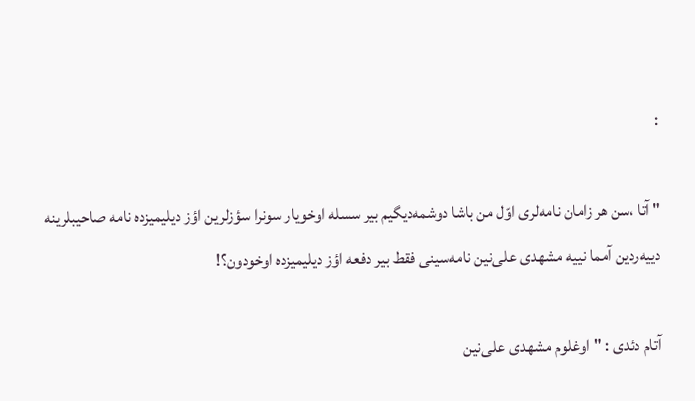:

" آتا ،سن هر زامان نامه‌لری اوّل من باشا دوشمه‌دیگیم بیر سسله اوخویار سونرا سؤزلرین اؤز دیلیمیزده نامه صاحیبلرینه دییه‌ردین آمما نییه مشهدی علی‌نین نامه‌سینی فقط بیر دفعه اؤز دیلیمیزده اوخودون؟!

آتام دئدی : "اوغلوم مشهدی علی‌نین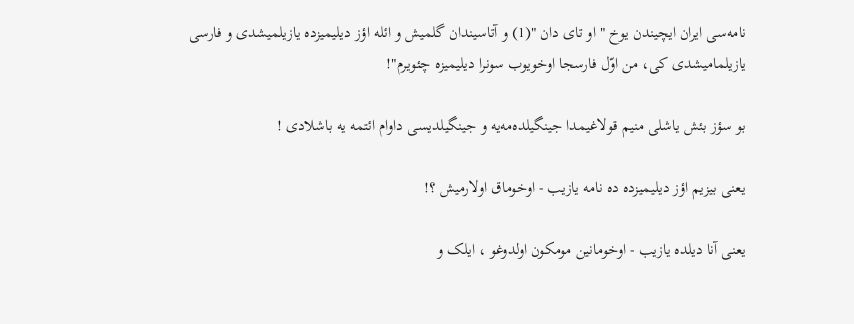نامه‌سی ایران ایچیندن یوخ " او تای دان "(1) و آتاسیندان گلمیش و ائله اؤز دیلیمیزده یازیلمیشدی و فارسی یازیلمامیشدی کی، من اوّل فارسجا اوخویوب سونرا دیلیمیزه چئویرم"!

بو سؤز بئش یاشلی منیم قولاغیمدا جینگیلده‌مه‌یه و جینگیلدیسی داوام ائتمه یه باشلادی !

یعنی بیزیم اؤز دیلیمیزده ده نامه یازیب - اوخوماق اولارمیش ؟!

یعنی آنا دیلده یازیب - اوخومانین مومکون اولدوغو ، ایلک و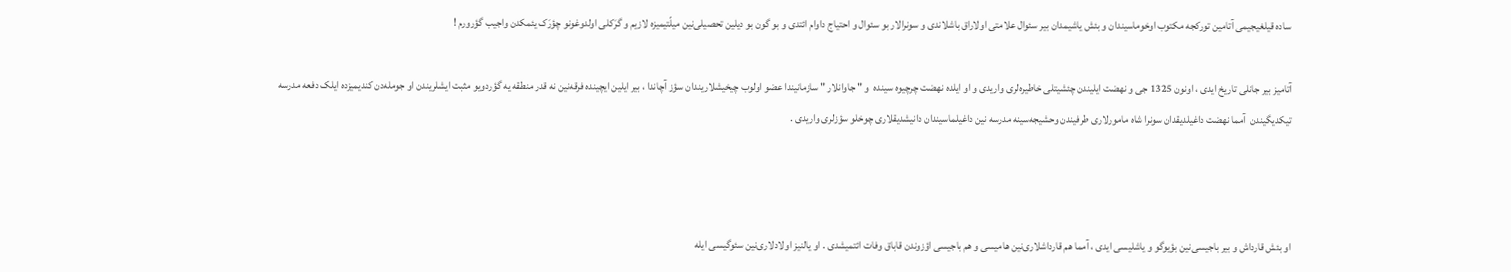ساده قیلغیجیمی آتامین تورکجه مکتوب اوخوماسیندان و بئش یاشیمدان بیر سئوال علامتی اولاراق باشلاندی و سونرالار بو سئوال و احتیاج داوام ائتدی و بو گون بو دیلین تحصیلی‌نین میلّتیمیزه لازیم و گرَکلی اولدوغونو چؤرَک یئمکدن واجیب گؤرورم !

آتامیز بیر جانلی تاریخ ایدی ، اونون 1325 جی و نهضت ایلیندن چئشیتلی خاطیره‌لری واریدی و او ایلده نهضت چرچیوه سینده  و " جاوانلار " سازمانیندا عضو اولوب چیخیشلاریندان سؤز آچاندا ، بیر ایلین ایچینده فرقه‌نین نه قدر منطقه یه گؤردویو مثبت ایشلریندن او جومله‌دن کندیمیزده ایلک دفعه مدرسه تیکدیگیندن  آمما نهضت داغیلدیقدان سونرا شاه مامورلاری طرفیندن وحشیجه‌سینه مدرسه نین داغیلماسیندان دانیشدیقلاری چوخلو سؤزلری واریدی .



او بئش قارداش‌ و بیر باجیسی‌نین بؤیوگو و یاشلیسی ایدی ، آمما هم قارداشلاری‌نین هامیسی و هم باجیسی اؤزوندن قاباق وفات ائتمیشدی . او یالنیز اولادلاری‌نین سئوگیسی ایله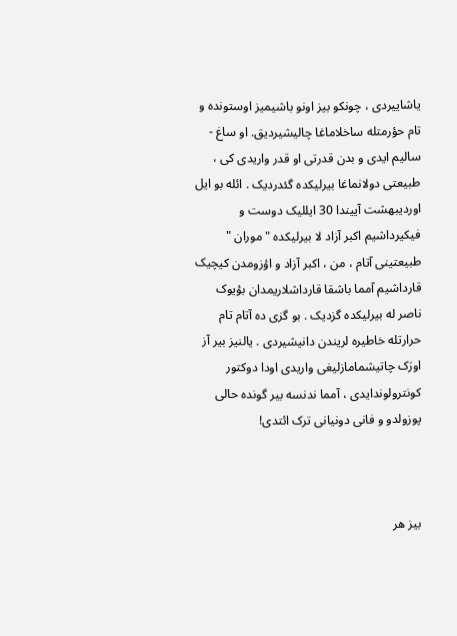یاشاییردی ، چونکو بیز اونو باشیمیز اوستونده و تام حؤرمتله ساخلاماغا چالیشیردیق. او ساغ - سالیم ایدی و بدن قدرتی او قدر واریدی کی ، طبیعتی دولانماغا بیرلیکده گئدردیک . ائله بو ایل اوردیبهشت آییندا 30 ایللیک دوست و فیکیرداشیم اکبر آزاد لا بیرلیکده " موران " طبیعتینی آتام ، من ، اکبر آزاد و اؤزومدن کیچیک قارداشیم آمما باشقا قارداشلاریمدان بؤیوک ناصر له بیرلیکده گزدیک . بو گزی ده آتام تام حرارتله خاطیره لریندن دانیشیردی . یالنیز بیر آز اورَک چاتیشمامازلیغی واریدی اودا دوکتور کونترولوندایدی ، آمما ندنسه بیر گونده حالی پوزولدو و فانی دونیانی ترک ائتدی!



بیز هر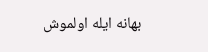بهانه ایله اولموش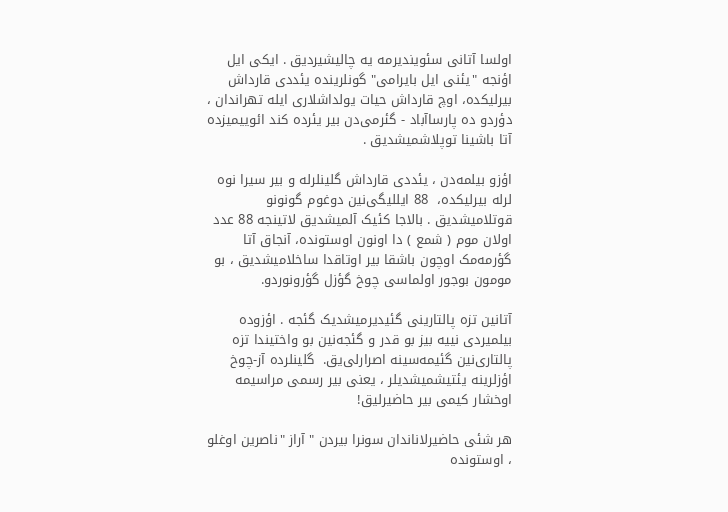اولسا آتانی سئویندیرمه یه چالیشیردیق . ایکی ایل اؤنجه "یئنی ایل بایرامی" گونلرینده یئددی قارداش بیرلیکده، اوچ قارداش حیات یولداشلاری ایله تهراندان ، دؤردو ده پارساآباد - گئرمی‌دن بیر یئرده ‌کند ائوییمیزده آتا باشینا توپلاشمیشدیق .

اؤزو بیلمه‌دن ، یئددی قارداش گلینلرله و بیر سیرا نوه لرله بیرلیکده،  88 ایللیگی‌نین دوغوم گونونو قوتلامیشدیق . بالاجا کئیک آلمیشدیق لاتینجه 88 عدد اولان موم ( شمع ) دا اونون اوستونده، آنجاق آتا گؤرمه‌مک اوچون باشقا بیر اوتاقدا ساخلامیشدیق ، بو مومون بوجور اولماسی چوخ گؤزل گؤرونوردو.

آتانین تزه پالتارینی گئیدیرمیشدیک گئجه . اؤزوده بیلمیردی نییه بیز بو قدر و گئجه‌نین بو واختیندا تزه پالتاری‌نین گئیمه‌سینه اصرارلی‌یق.  گلینلرده آز-چوخ اؤزلرینه یئتیشمیشدیلر ، یعنی بیر رسمی مراسیمه اوخشار کیمی بیر حاضیرلیق!

هر شئی حاضیرلاناندان سونرا بیردن " آراز "ناصرین اوغلو ، اوستونده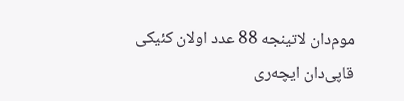موم‌دان لاتینجه 88 عدد اولان کئیکی قاپی‌دان ایچه‌ری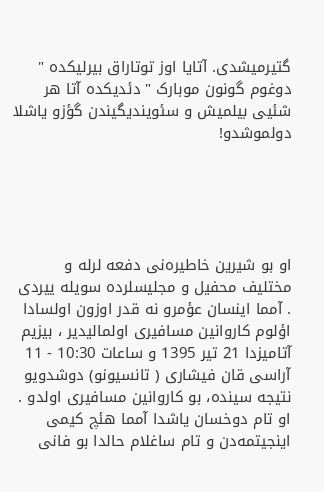گتیرمیشدی. آتایا اوز توتاراق بیرلیکده " دوغوم گونون موبارک " دئدیکده آتا هر شئیی بیلمیش و سئویندیگیندن گؤزو یاشلا دولموشدو!





او بو شیرین خاطیره‌نی دفعه لرله و مختلیف محفیل و مجلیسلرده سویله ییردی . آمما اینسان عؤمرو نه قدر اوزون اولسادا اؤلوم کاروانین مسافیری اولمالیدیر ، بیزیم آتامیزدا 21 تیر 1395 و ساعات 10:30 - 11 آراسی قان فیشاری ( تانسیونو) دوشدویو نتیجه سینده، بو کاروانین مسافیری اولدو . او تام دوخسان یاشدا آمما هئچ کیمی اینجیتمه‌دن و تام ساغلام حالدا بو فانی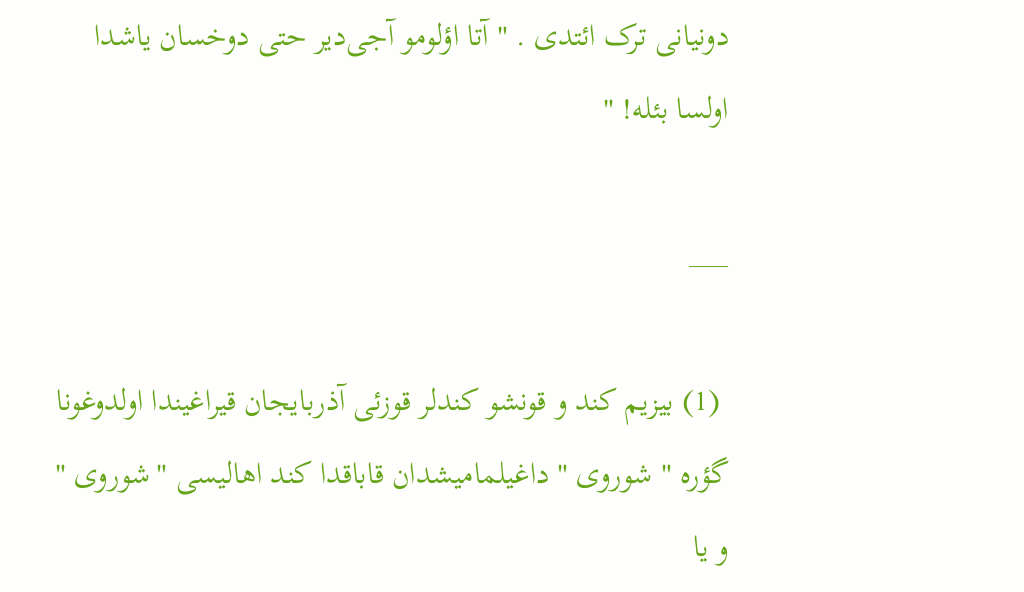دونیانی ترک ائتدی . " آتا اؤلومو آجی‌دیر حتی دوخسان یاشدا اولسا بئله! "

___

 (1) بیزیم کند و قونشو کندلر قوزئی آذربایجان قیراغیندا اولدوغونا گؤره " شوروی " داغیلمامیشدان قاباقدا کند اهالیسی "شوروی " و یا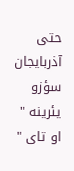حتی آذربایجان سؤزو یئرینه " او تای "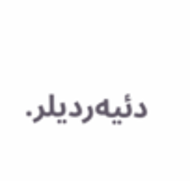دئیه‌ردیلر.